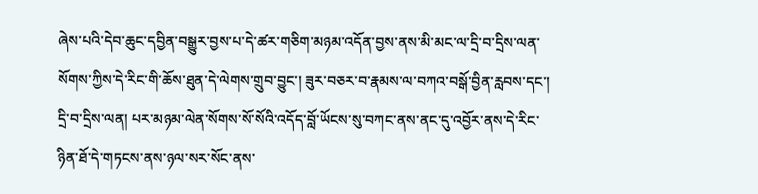ཞེས་པའི་དེབ་ཆུང་དབྱིན་བསྒྱུར་བྱས་པ་དེ་ཚར་གཅིག་མཉམ་འདོན་བྱས་ནས་མི་མང་ལ་དྲི་བ་དྲིས་ལན་སོགས་ཀྱིས་དེ་རིང་གི་ཆོས་ཐུན་དེ་ལེགས་གྲུབ་བྱུང་། ཟུར་བཅར་བ་རྣམས་ལ་བཀའ་བསྒོ་བྱིན་རླབས་དང་། དྲི་བ་དྲིས་ལན། པར་མཉམ་ལེན་སོགས་སོ་སོའི་འདོད་བློ་ཡོངས་སུ་བཀང་ནས་ནང་དུ་འབྱོར་ནས་དེ་རིང་ཉིན་ཐོ་དེ་གཏངས་ནས་ཉལ་སར་སོང་ནས་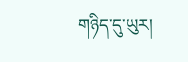གཉིད་དུ་ཡུར།